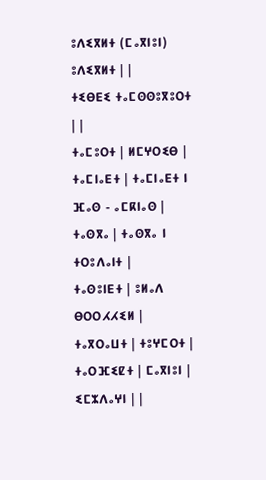ⵓⴷⵉⴳⵍⵜ (ⵎⴰⴳⵏⵓⵏ)
ⵓⴷⵉⴳⵍⵜ | |
ⵜⵉⴱⴹⵉ ⵜⴰⵎⵙⵙⵓⴳⵓⵔⵜ | |
ⵜⴰⵎⵓⵔⵜ | ⵍⵎⵖⵔⵉⴱ |
ⵜⴰⵎⵏⴰⴹⵜ | ⵜⴰⵎⵏⴰⴹⵜ ⵏ ⴼⴰⵙ - ⴰⵎⴽⵏⴰⵙ |
ⵜⴰⵙⴳⴰ | ⵜⴰⵙⴳⴰ ⵏ ⵜⵔⵓⴷⴰⵏⵜ |
ⵜⴰⵙⵓⵏⴹⵜ | ⵓⵍⴰⴷ ⴱⵔⵔⵃⵃⵉⵍ |
ⵜⴰⴳⵔⴰⵡⵜ | ⵜⵓⵖⵎⵔⵜ |
ⵜⴰⵔⴼⵉⵇⵜ | ⵎⴰⴳⵏⵓⵏ |
ⵉⵎⵣⴷⴰⵖⵏ | |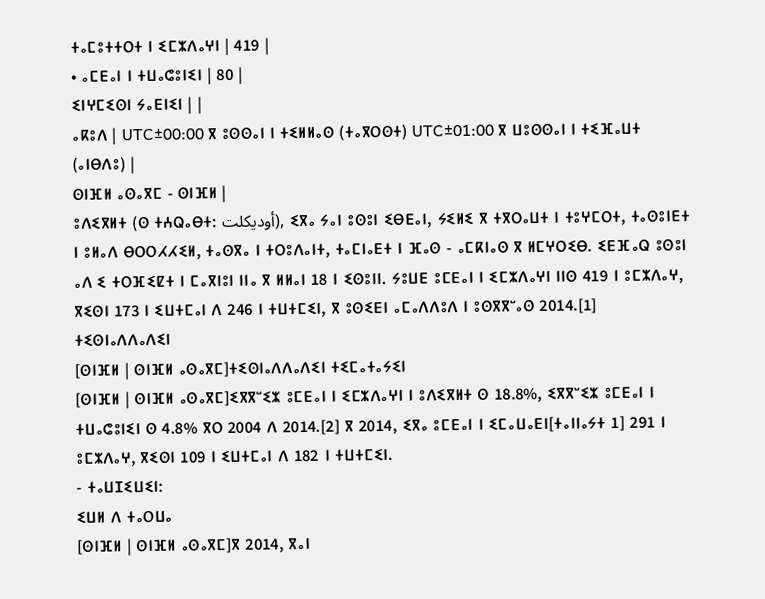ⵜⴰⵎⵓⵜⵜⵔⵜ ⵏ ⵉⵎⵣⴷⴰⵖⵏ | 419 |
• ⴰⵎⴹⴰⵏ ⵏ ⵜⵡⴰⵛⵓⵏⵉⵏ | 80 |
ⵉⵏⵖⵎⵉⵙⵏ ⵢⴰⴹⵏⵉⵏ | |
ⴰⴽⵓⴷ | UTC±00:00 ⴳ ⵓⵙⵙⴰⵏ ⵏ ⵜⵉⵍⵍⴰⵙ (ⵜⴰⴳⵔⵙⵜ) UTC±01:00 ⴳ ⵡⵓⵙⵙⴰⵏ ⵏ ⵜⵉⴼⴰⵡⵜ (ⴰⵏⴱⴷⵓ) |
ⵙⵏⴼⵍ ⴰⵙⴰⴳⵎ - ⵙⵏⴼⵍ |
ⵓⴷⵉⴳⵍⵜ (ⵙ ⵜⵄⵕⴰⴱⵜ: أوديكلت), ⵉⴳⴰ ⵢⴰⵏ ⵓⵙⵓⵏ ⵉⴱⴹⴰⵏ, ⵢⵉⵍⵉ ⴳ ⵜⴳⵔⴰⵡⵜ ⵏ ⵜⵓⵖⵎⵔⵜ, ⵜⴰⵙⵓⵏⴹⵜ ⵏ ⵓⵍⴰⴷ ⴱⵔⵔⵃⵃⵉⵍ, ⵜⴰⵙⴳⴰ ⵏ ⵜⵔⵓⴷⴰⵏⵜ, ⵜⴰⵎⵏⴰⴹⵜ ⵏ ⴼⴰⵙ - ⴰⵎⴽⵏⴰⵙ ⴳ ⵍⵎⵖⵔⵉⴱ. ⵉⴹⴼⴰⵕ ⵓⵙⵓⵏ ⴰⴷ ⵉ ⵜⵔⴼⵉⵇⵜ ⵏ ⵎⴰⴳⵏⵓⵏ ⵏⵏⴰ ⴳ ⵍⵍⴰⵏ 18 ⵏ ⵉⵙⵓⵏⵏ. ⵢⵓⵡⴹ ⵓⵎⴹⴰⵏ ⵏ ⵉⵎⵣⴷⴰⵖⵏ ⵏⵏⵙ 419 ⵏ ⵓⵎⵣⴷⴰⵖ, ⴳⵉⵙⵏ 173 ⵏ ⵉⵡⵜⵎⴰⵏ ⴷ 246 ⵏ ⵜⵡⵜⵎⵉⵏ, ⴳ ⵓⵙⵉⴹⵏ ⴰⵎⴰⴷⴷⵓⴷ ⵏ ⵓⵙⴳⴳⵯⴰⵙ 2014.[1]
ⵜⵉⵙⵏⴰⴷⴷⴰⴷⵉⵏ
[ⵙⵏⴼⵍ | ⵙⵏⴼⵍ ⴰⵙⴰⴳⵎ]ⵜⵉⵙⵏⴰⴷⴷⴰⴷⵉⵏ ⵜⵉⵎⴰⵜⴰⵢⵉⵏ
[ⵙⵏⴼⵍ | ⵙⵏⴼⵍ ⴰⵙⴰⴳⵎ]ⵉⴳⴳⵯⵉⵣ ⵓⵎⴹⴰⵏ ⵏ ⵉⵎⵣⴷⴰⵖⵏ ⵏ ⵓⴷⵉⴳⵍⵜ ⵙ 18.8%, ⵉⴳⴳⵯⵉⵣ ⵓⵎⴹⴰⵏ ⵏ ⵜⵡⴰⵛⵓⵏⵉⵏ ⵙ 4.8% ⴳⵔ 2004 ⴷ 2014.[2] ⴳ 2014, ⵉⴳⴰ ⵓⵎⴹⴰⵏ ⵏ ⵉⵎⴰⵡⴰⴹⵏ[ⵜⴰⵏⵏⴰⵢⵜ 1] 291 ⵏ ⵓⵎⵣⴷⴰⵖ, ⴳⵉⵙⵏ 109 ⵏ ⵉⵡⵜⵎⴰⵏ ⴷ 182 ⵏ ⵜⵡⵜⵎⵉⵏ.
- ⵜⴰⵡⵊⵉⵡⵉⵏ:
ⵉⵡⵍ ⴷ ⵜⴰⵔⵡⴰ
[ⵙⵏⴼⵍ | ⵙⵏⴼⵍ ⴰⵙⴰⴳⵎ]ⴳ 2014, ⴳⴰⵏ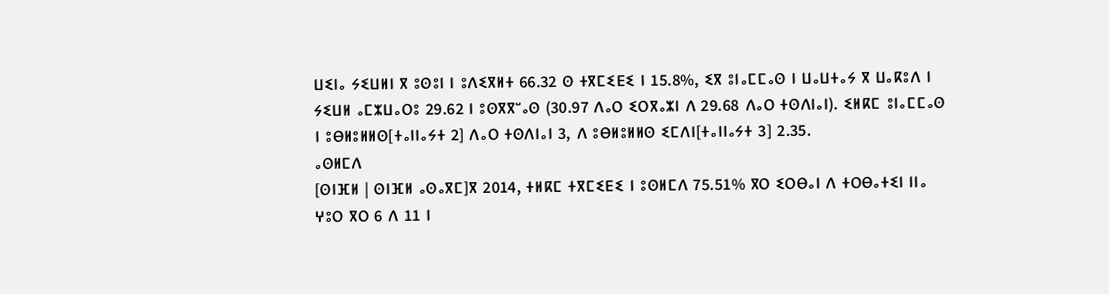ⵡⵉⵏⴰ ⵢⵉⵡⵍⵏ ⴳ ⵓⵙⵓⵏ ⵏ ⵓⴷⵉⴳⵍⵜ 66.32 ⵙ ⵜⴳⵎⵉⴹⵉ ⵏ 15.8%, ⵉⴳ ⵓⵏⴰⵎⵎⴰⵙ ⵏ ⵡⴰⵡⵜⴰⵢ ⴳ ⵡⴰⴽⵓⴷ ⵏ ⵢⵉⵡⵍ ⴰⵎⵣⵡⴰⵔⵓ 29.62 ⵏ ⵓⵙⴳⴳⵯⴰⵙ (30.97 ⴷⴰⵔ ⵉⵔⴳⴰⵣⵏ ⴷ 29.68 ⴷⴰⵔ ⵜⵙⴷⵏⴰⵏ). ⵉⵍⴽⵎ ⵓⵏⴰⵎⵎⴰⵙ ⵏ ⵓⴱⵍⵓⵍⵍⵙ[ⵜⴰⵏⵏⴰⵢⵜ 2] ⴷⴰⵔ ⵜⵙⴷⵏⴰⵏ 3, ⴷ ⵓⴱⵍⵓⵍⵍⵙ ⵉⵎⴷⵏ[ⵜⴰⵏⵏⴰⵢⵜ 3] 2.35.
ⴰⵙⵍⵎⴷ
[ⵙⵏⴼⵍ | ⵙⵏⴼⵍ ⴰⵙⴰⴳⵎ]ⴳ 2014, ⵜⵍⴽⵎ ⵜⴳⵎⵉⴹⵉ ⵏ ⵓⵙⵍⵎⴷ 75.51% ⴳⵔ ⵉⵔⴱⴰⵏ ⴷ ⵜⵔⴱⴰⵜⵉⵏ ⵏⵏⴰ ⵖⵓⵔ ⴳⵔ 6 ⴷ 11 ⵏ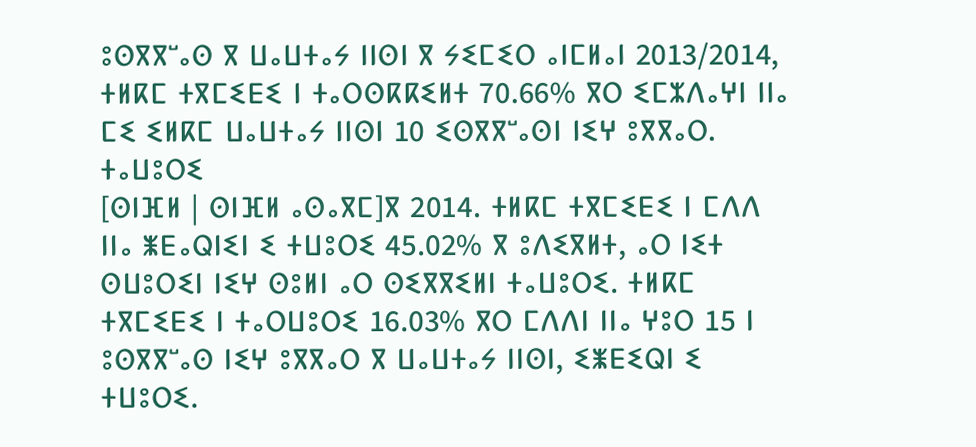ⵓⵙⴳⴳⵯⴰⵙ ⴳ ⵡⴰⵡⵜⴰⵢ ⵏⵏⵙⵏ ⴳ ⵢⵉⵎⵉⵔ ⴰⵏⵎⵍⴰⵏ 2013/2014, ⵜⵍⴽⵎ ⵜⴳⵎⵉⴹⵉ ⵏ ⵜⴰⵔⵙⴽⴽⵉⵍⵜ 70.66% ⴳⵔ ⵉⵎⵣⴷⴰⵖⵏ ⵏⵏⴰ ⵎⵉ ⵉⵍⴽⵎ ⵡⴰⵡⵜⴰⵢ ⵏⵏⵙⵏ 10 ⵉⵙⴳⴳⵯⴰⵙⵏ ⵏⵉⵖ ⵓⴳⴳⴰⵔ.
ⵜⴰⵡⵓⵔⵉ
[ⵙⵏⴼⵍ | ⵙⵏⴼⵍ ⴰⵙⴰⴳⵎ]ⴳ 2014. ⵜⵍⴽⵎ ⵜⴳⵎⵉⴹⵉ ⵏ ⵎⴷⴷ ⵏⵏⴰ ⵥⴹⴰⵕⵏⵉⵏ ⵉ ⵜⵡⵓⵔⵉ 45.02% ⴳ ⵓⴷⵉⴳⵍⵜ, ⴰⵔ ⵏⵉⵜ ⵙⵡⵓⵔⵉⵏ ⵏⵉⵖ ⵙⵓⵍⵏ ⴰⵔ ⵙⵉⴳⴳⵉⵍⵏ ⵜⴰⵡⵓⵔⵉ. ⵜⵍⴽⵎ ⵜⴳⵎⵉⴹⵉ ⵏ ⵜⴰⵔⵡⵓⵔⵉ 16.03% ⴳⵔ ⵎⴷⴷⵏ ⵏⵏⴰ ⵖⵓⵔ 15 ⵏ ⵓⵙⴳⴳⵯⴰⵙ ⵏⵉⵖ ⵓⴳⴳⴰⵔ ⴳ ⵡⴰⵡⵜⴰⵢ ⵏⵏⵙⵏ, ⵉⵥⴹⵉⵕⵏ ⵉ ⵜⵡⵓⵔⵉ.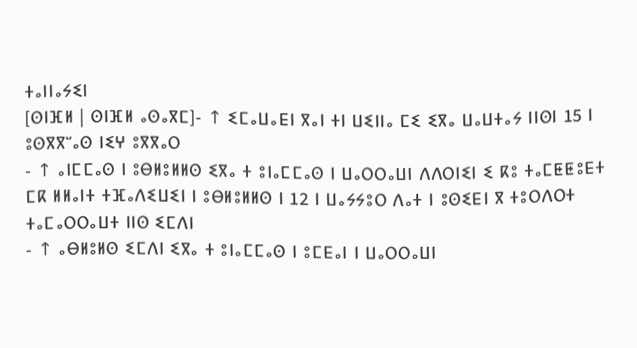ⵜⴰⵏⵏⴰⵢⵉⵏ
[ⵙⵏⴼⵍ | ⵙⵏⴼⵍ ⴰⵙⴰⴳⵎ]- ↑ ⵉⵎⴰⵡⴰⴹⵏ ⴳⴰⵏ ⵜⵏ ⵡⵉⵏⵏⴰ ⵎⵉ ⵉⴳⴰ ⵡⴰⵡⵜⴰⵢ ⵏⵏⵙⵏ 15 ⵏ ⵓⵙⴳⴳⵯⴰⵙ ⵏⵉⵖ ⵓⴳⴳⴰⵔ
- ↑ ⴰⵏⵎⵎⴰⵙ ⵏ ⵓⴱⵍⵓⵍⵍⵙ ⵉⴳⴰ ⵜ ⵓⵏⴰⵎⵎⴰⵙ ⵏ ⵡⴰⵔⵔⴰⵡⵏ ⴷⴷⵔⵏⵉⵏ ⵉ ⴽⵓ ⵜⴰⵎⵟⵟⵓⴹⵜ ⵎⴽ ⵍⵍⴰⵏⵜ ⵜⴼⴰⴷⵉⵡⵉⵏ ⵏ ⵓⴱⵍⵓⵍⵍⵙ ⵏ 12 ⵏ ⵡⴰⵢⵢⵓⵔ ⴷⴰⵜ ⵏ ⵓⵙⵉⴹⵏ ⴳ ⵜⵓⵔⴷⵔⵜ ⵜⴰⵎⴰⵔⵔⴰⵡⵜ ⵏⵏⵙ ⵉⵎⴷⵏ
- ↑ ⴰⴱⵍⵓⵍⵙ ⵉⵎⴷⵏ ⵉⴳⴰ ⵜ ⵓⵏⴰⵎⵎⴰⵙ ⵏ ⵓⵎⴹⴰⵏ ⵏ ⵡⴰⵔⵔⴰⵡⵏ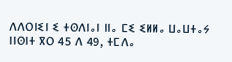ⴷⴷⵔⵏⵉⵏ ⵉ ⵜⵙⴷⵏⴰⵏ ⵏⵏⴰ ⵎⵉ ⵉⵍⵍⴰ ⵡⴰⵡⵜⴰⵢ ⵏⵏⵙⵏⵜ ⴳⵔ 45 ⴷ 49, ⵜⵎⴷⴰ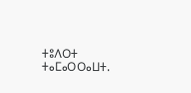ⵜⵓⴷⵔⵜ ⵜⴰⵎⴰⵔⵔⴰⵡⵜ.